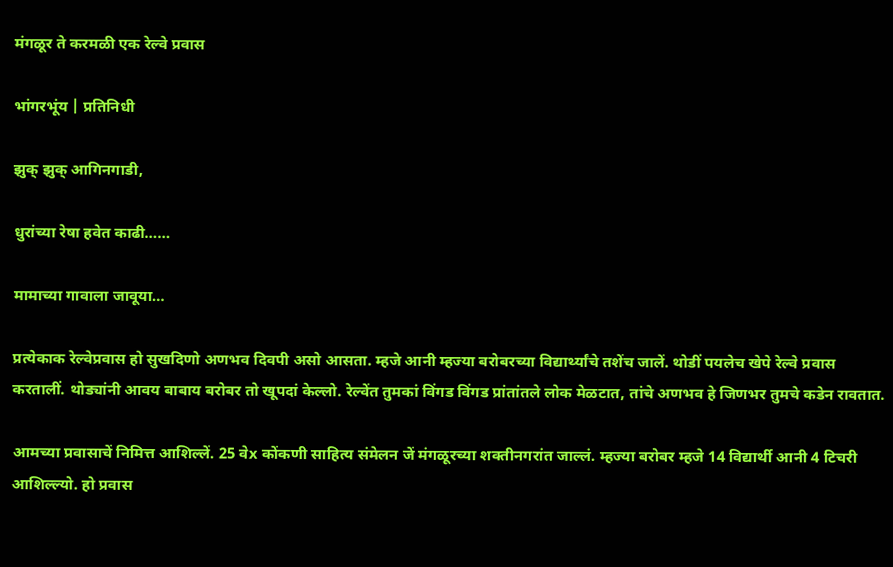मंगळूर ते करमळी एक रेल्वे प्रवास

भांगरभूंय | प्रतिनिधी

झुक् झुक् आगिनगाडी,

धुरांच्या रेषा हवेत काढी……

मामाच्या गावाला जावूया…

प्रत्येकाक रेल्वेप्रवास हो सुखदिणो अणभव दिवपी असो आसता. म्हजे आनी म्हज्या बरोबरच्या विद्यार्थ्यांचे तशेंच जालें. थोडीं पयलेच खेपे रेल्वे प्रवास करतालीं. थोड्यांनी आवय बाबाय बरोबर तो खूपदां केल्लो. रेल्वेंत तुमकां विंगड विंगड प्रांतांतले लोक मेळटात, तांचे अणभव हे जिणभर तुमचे कडेन रावतात.

आमच्या प्रवासाचें निमित्त आशिल्लें. 25 वेx कोंकणी साहित्य संमेलन जें मंगळूरच्या शक्तीनगरांत जाल्लं. म्हज्या बरोबर म्हजे 14 विद्यार्थी आनी 4 टिचरी आशिल्ल्यो. हो प्रवास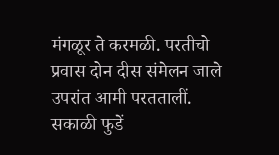मंगळूर ते करमळी. परतीचो प्रवास दोन दीस संमेलन जाले उपरांत आमी परततालीं. सकाळी फुडें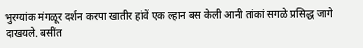भुरग्यांक मंगळूर दर्शन करपा खातीर हांवें एक ल्हान बस केली आनी तांकां सगळे प्रसिद्ध जागे दाखयले. बसींत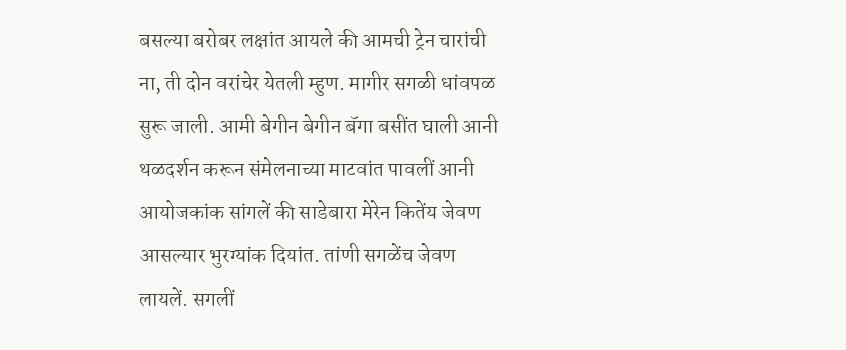बसल्या बरोबर लक्षांत आयले की आमची ट्रेन चारांची ना, ती दोन वरांचेर येतली म्हुण. मागीर सगळी धांवपळ सुरू जाली. आमी बेगीन बेगीन बॅगा बसींत घाली आनी थळदर्शन करून संमेलनाच्या माटवांत पावलीं आनी आयोजकांक सांगलें की साडेबारा मेरेन कितेंय जेवण आसल्यार भुरग्यांक दियांत. तांणी सगळेंच जेवण लायलें. सगलीं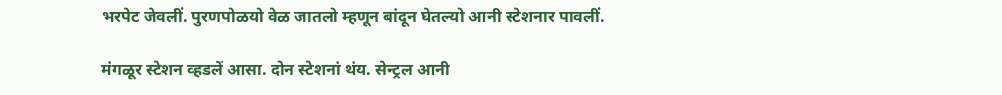भरपेट जेवलीं. पुरणपोळयो वेळ जातलो म्हणून बांदून घेतल्यो आनी स्टेशनार पावलीं.

मंगळूर स्टेशन व्हडलें आसा. दोन स्टेशनां थंय. सेन्ट्रल आनी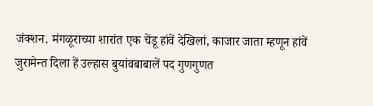जंक्शन. मंगळूराच्या शारांत एक चेंडू हांवें देखिलां, काजार जाता म्हणून हांवें जुरामेन्त दिला हें उल्हास बुयांवबाबालें पद गुणगुणत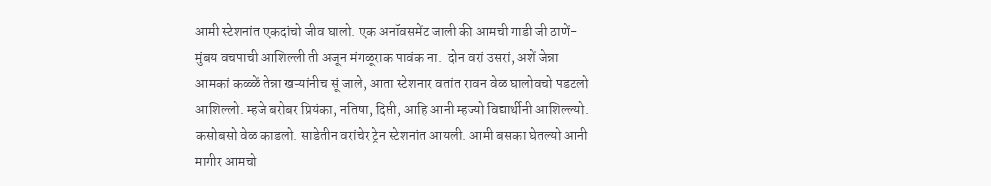आमी स्टेशनांत एकदांचो जीव घालो. एक अनॉवसमेंट जाली की आमची गाडी जी ठाणें- मुंबय वचपाची आशिल्ली ती अजून मंगळूराक पावंक ना.  दोन वरां उसरां, अशें जेन्ना आमकां कळ्ळें तेन्ना खऱ्यांनीच सूं जाले, आता स्टेशनार वतांत रावन वेळ घालोवचो पडटलो आशिल्लो. म्हजे बरोबर प्रियंका, नतिषा, दिप्ती, आहि आनी म्हज्यो विद्यार्थीनी आशिल्ल्यो. कसोबसो वेळ काडलो. साडेतीन वरांचेर ट्रेन स्टेशनांत आयली. आमी बसका घेतल्यो आनी मागीर आमचो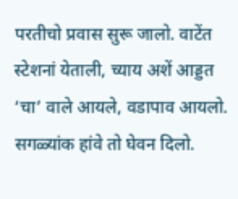परतीचो प्रवास सुरू जालो. वाटेंत स्टेशनां येताली, च्याय अशें आड्डत ‘चा’ वाले आयले, वडापाव आयलो. सगळ्यांक हांवे तो घेवन दिलो.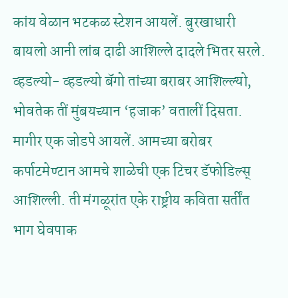कांय वेळान भटकळ स्टेशन आयलें. बुरखाधारी बायलो आनी लांब दाढी आशिल्ले दादले भितर सरले. व्हडल्यो- व्हडल्यो बॅगो तांच्या बराबर आशिल्ल्यो, भोवतेक तीं मुंबयच्यान ‘हजाक’ वतालीं दिसता. मागीर एक जोडपे आयलें. आमच्या बरोबर कर्पाटमेण्टान आमचे शाळेची एक टिचर डॅफोडिल्स् आशिल्ली. ती मंगळूरांत एके राष्ट्रीय कविता सर्तींत भाग घेवपाक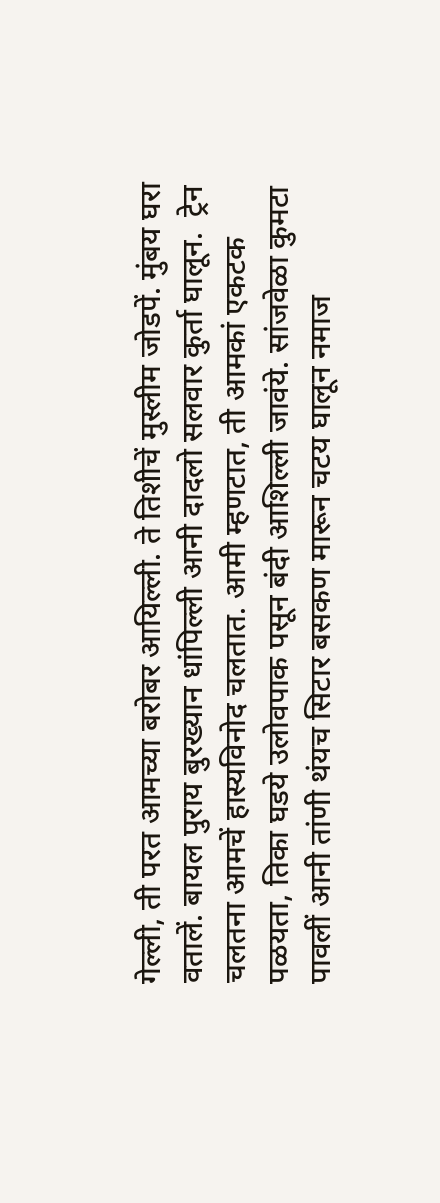गेल्ली, ती परत आमच्या बरोबर आयिल्ली. ते तिशीचें मुस्लीम जोडपें. मुंबय घरा वतालें. बायल पुराय बुरख्यान धांपिल्ली आनी दादलो सलवार कुर्ता घालून.  ट्रेन चलतना आमचें हास्यविनोद चलतात. आमी म्हणटात, ती आमकां एकटक पळयता, तिका घडये उलोवपाक पसून बंदी आशिल्ली जावंये. सांजवेळा कुमटा पावलीं आनी तांणी थंयच सिटार बसकण मारून चटय घालून नमाज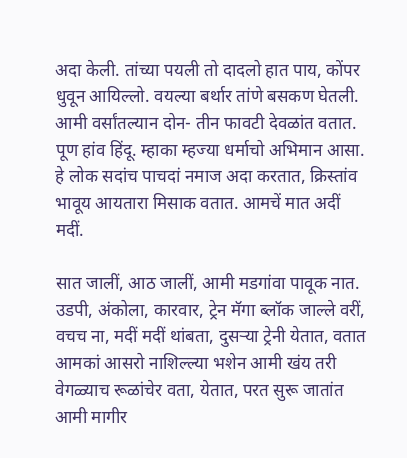अदा केली. तांच्या पयली तो दादलो हात पाय, कोंपर धुवून आयिल्लो. वयल्या बर्थार तांणे बसकण घेतली. आमी वर्सांतल्यान दोन- तीन फावटी देवळांत वतात. पूण हांव हिंदू. म्हाका म्हज्या धर्माचो अभिमान आसा. हे लोक सदांच पाचदां नमाज अदा करतात, क्रिस्तांव भावूय आयतारा मिसाक वतात. आमचें मात अदीं मदीं.

सात जालीं, आठ जालीं, आमी मडगांवा पावूक नात. उडपी, अंकोला, कारवार, ट्रेन मॅगा ब्लॉक जाल्ले वरीं, वचच ना, मदीं मदीं थांबता, दुसऱ्या ट्रेनी येतात, वतात आमकां आसरो नाशिल्ल्या भशेन आमी खंय तरी वेगळ्याच रूळांचेर वता, येतात, परत सुरू जातांत आमी मागीर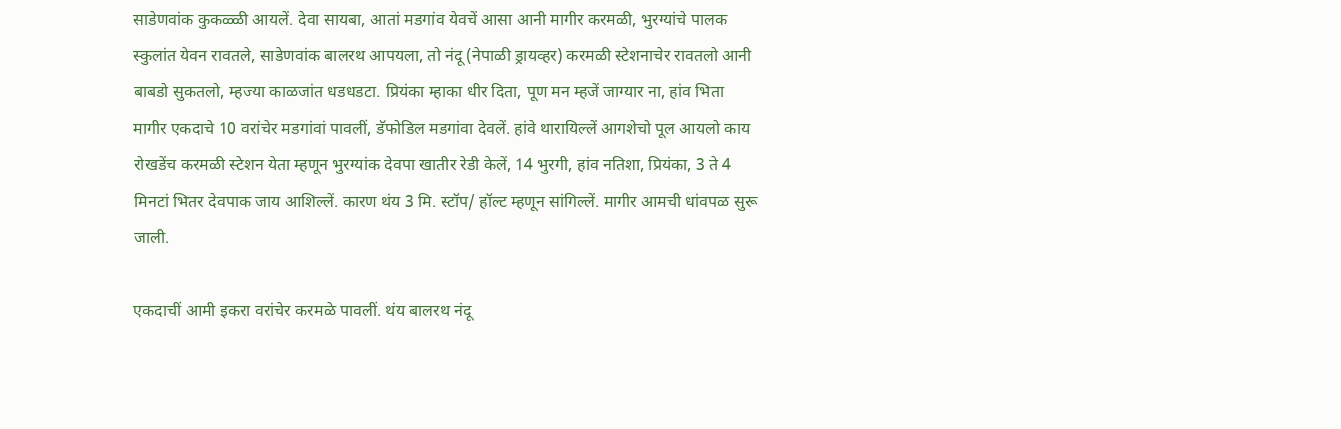साडेणवांक कुकळ्ळी आयलें. देवा सायबा, आतां मडगांव येवचें आसा आनी मागीर करमळी, भुरग्यांचे पालक स्कुलांत येवन रावतले, साडेणवांक बालरथ आपयला, तो नंदू (नेपाळी ड्रायव्हर) करमळी स्टेशनाचेर रावतलो आनी बाबडो सुकतलो, म्हज्या काळजांत धडधडटा. प्रियंका म्हाका धीर दिता, पूण मन म्हजें जाग्यार ना, हांव भिता मागीर एकदाचे 10 वरांचेर मडगांवां पावलीं, डॅफोडिल मडगांवा देवलें. हांवे थारायिल्लें आगशेचो पूल आयलो काय रोखडेंच करमळी स्टेशन येता म्हणून भुरग्यांक देवपा खातीर रेडी केलें, 14 भुरगी, हांव नतिशा, प्रियंका, 3 ते 4 मिनटां भितर देवपाक जाय आशिल्लें. कारण थंय 3 मि. स्टॉप/ हॉल्ट म्हणून सांगिल्लें. मागीर आमची धांवपळ सुरू जाली.

एकदाचीं आमी इकरा वरांचेर करमळे पावलीं. थंय बालरथ नंदू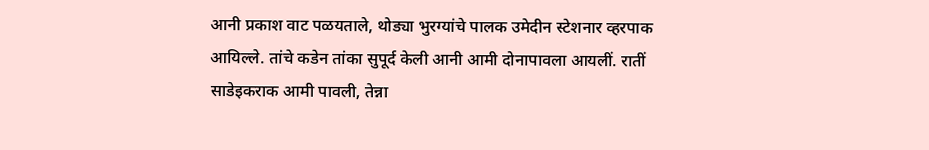आनी प्रकाश वाट पळयताले, थोड्या भुरग्यांचे पालक उमेदीन स्टेशनार व्हरपाक आयिल्ले. तांचे कडेन तांका सुपूर्द केली आनी आमी दोनापावला आयलीं. रातीं साडेइकराक आमी पावली, तेन्ना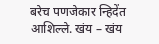बरेच पणजेकार न्हिदेंत आशिल्ले. खंय – खंय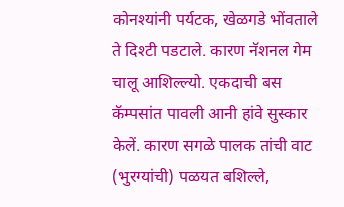कोनश्यांनी पर्यटक, खेळगडे भोंवताले ते दिश्टी पडटाले. कारण नॅशनल गेम चालू आशिल्ल्यो. एकदाची बस कॅम्पसांत पावली आनी हांवे सुस्कार केलें. कारण सगळे पालक तांची वाट (भुरग्यांची) पळयत बशिल्ले,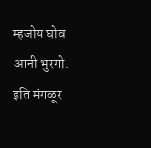म्हजोय घोव आनी भुरगो. इति मंगळूर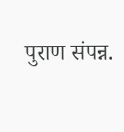पुराण संपन्न.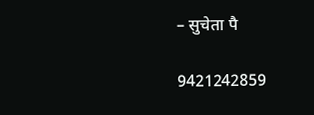– सुचेता पै

9421242859